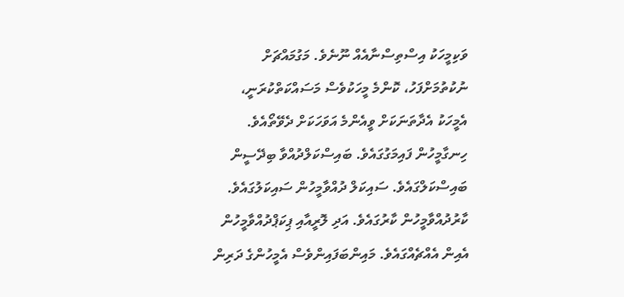ވަކިމީހަކު އިސްތިސްނާއެއް ނޫނެވެ. މަގުމައްޗަށް ނުކުތުމަށްފަހު، ކޮންމެ މީހަކުވެސް މަސައްކަތްކުރަނީ، އެމީހަކު އެދާތަނަކަށް ވީއެންމެ އަވަހަކަށް ދެވޭތޯއެވެ. ހިނގާމީހުން ފައިމަގުގައެވެ. ބައިސްކަލްދުއްވާ ބިދޭސީން ބައިސްކަލްގައެވެ. ސައިކަލް ދުއްވާމީހުން ސައިކަލުގައެވެ. ކާރުދުއްވާމީހުން ކާރުގައެވެ. އަދި ލޮރީއާއި ޕިކަޕްދުއްވާމީހުން އެއިން އެއްޗެއްގައެވެ. މައިންބަފައިންވެސް އެމީހުންގެ ދަރިން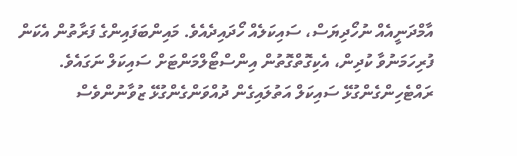އާމްދަނީއެއް ނުހޯދިޔަސް، ސައިކަލެއް ހޯދައިދެއެވެ. މައިންބަފައިންގެ ފަރާތުން އެކަން ފުރިހަމަނުވާ ކުދިން، އެކިގޮތްގޮތުން އިންސްޓޯލްމަންޓަށް ސައިކަލް ނަގައެވެ. ރައްޓެހިންގެންގުޅޭ ސައިކަލް އަތުލައިގެން ދުއްވަންގެންގުޅޭ ޒުވާނުންވެސް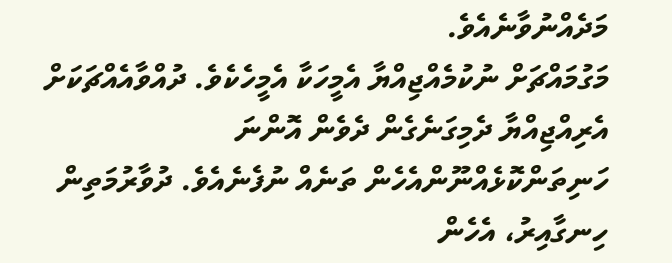މަދެއްނުވާނެއެވެ.
މަގުމައްޗަށް ނުކުމެއްޖިއްޔާ އެމީހަކާ އެމީހެކެވެ. ދުއްވާއެއްޗަކަށް އެރިއްޖިއްޔާ ދެމިގަނެގެން ދެވެން އޮންނަ ހަނިތަންކޮޅެއްނޫންއެހެން ތަނެއް ނުފެނެއެވެ. ދުވާރުމަތިން ހިނގާއިރު، އެހެން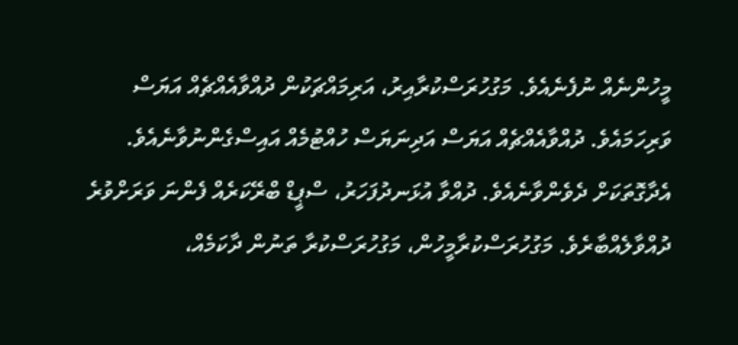މީހުންނެއް ނުފެނެއެވެ. މަގުހުރަސްކުރާއިރު، އަރިމައްޗަކުން ދުއްވާއެއްޗެއް އަޔަސް ވަރިހަމައެވެ. ދުއްވާއެއްޗެއް އަޔަސް އަދިނަޔަސް ހުއްޓުމެއް އައިސްގެންނުވާނެއެވެ. އެދާގޮތަކަށް ދެވެންވާނެއެވެ. ދުއްވާ އުޅަނދުފަހަރު، ސްޕީޑް ބްރޭކަރެއް ފެންނަ ވަރަށްވުރެ ދުއްވާލެއްބާރެވެ. މަގުހުރަސްކުރާމީހުން، މަގުހުރަސްކުރާ ތަނުން ދާކަމެއް،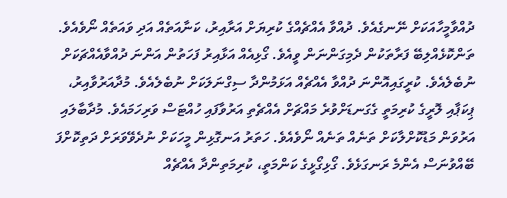ދުއްވާމީހާއަކަށް ނޭނގެއެވެ. ދުއްވާ އެއްޗެއްގެ ކުރިޔަށް އަރާއިރު، ކަނާއަތެއް އަދި ވައަތެއް ނޯވެއެވެ. ތަންކޮޅެއްލިބޭ ފަރާތަކުން ދެމިގަންނަން ވީއެވެ. ގޯޅިއެއް އަޅާއިރު ފަހަތުން އަންނަ ދުއްވާއެއްޗަކަށް ނުބެލެއެވެ. ކުރީގައިއޮންނަ ދުއްވާ އެއްޗެއް އަޅަމުންދާ ސިގްނަލަކަށް ނުބެލެއެވެ. މުދާއަރުވާއިރު، ޕިކަޕާއި ލޮރީގެ ކުރިމަތީ ގެގަނޑަށްވުރެ މައްޗަށް އެއްޗެތި އަރުވާފައި ހުއްޓަސް ވަރިހަމައެވެ. މުދާބާލައި އަރުވަން މަޑުކޮށްލާކަށް ތަނެއް ތަނެއް ނޯވެއެވެ. ހަތަރު އަނގޮޅިން މީހަކަށް ނުދެވޭވަރަށް ދަތިކޮށްފަ ބޭއްވުނަސް އެންމެ ރަނގަޅެވެ. ގޯޅިގޯޅީގެ ކަންމަތީ، ކުރިމަތިންދާ އެއްޗެއް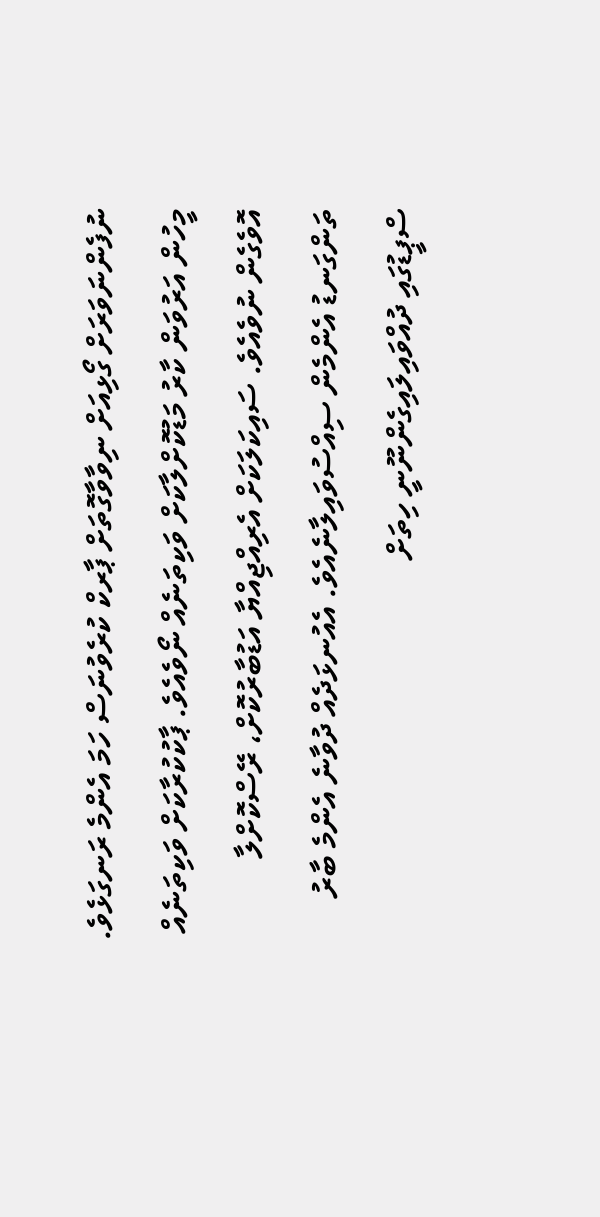ނުފެންނަވަރަށް ގޯޅިއަށް ނިވާވާގޮތަށް ޕާރކް ކުރެވުނަސް ހަމަ އެންމެ ރަނގަޅެވެ. މީހުން އަރުވަން ކާރު މަޑުކޮށްލާކަށް ވަކިތަނެއް ނޯވެއެވެ. ޕާކުކުރާކަށް ވަކިތަނެއް އޮވެގެން ނުވެއެވެ. ސައިކަލަކަށް އެރިއްޖިއްޔާ އަޑުބާރުކޮށް، ރޭސްކޮށްލާ ތަންގަނޑު އެންމެން ސިއްސުވައިލާނެއެވެ. އެއުނޅަދެއް ދުވާނެ އެންމެ ބާރު ސްޕީޑުގައި ދުއްވައިލައިގެންނޫނީ ހިތަށް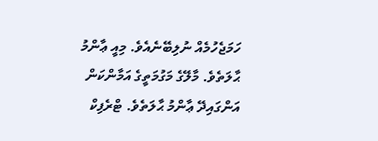ހަމަޖެހުމެއް ނުލިބޭނެއެވެ. މިއީ ޢާންމު ޙާލަތެވެ. މާލޭގެ މަގުމަތީގެ އަމާންކަން އަންގައިދޭ ޢާންމު ޙާލަތެވެ. ޓްރެފިކް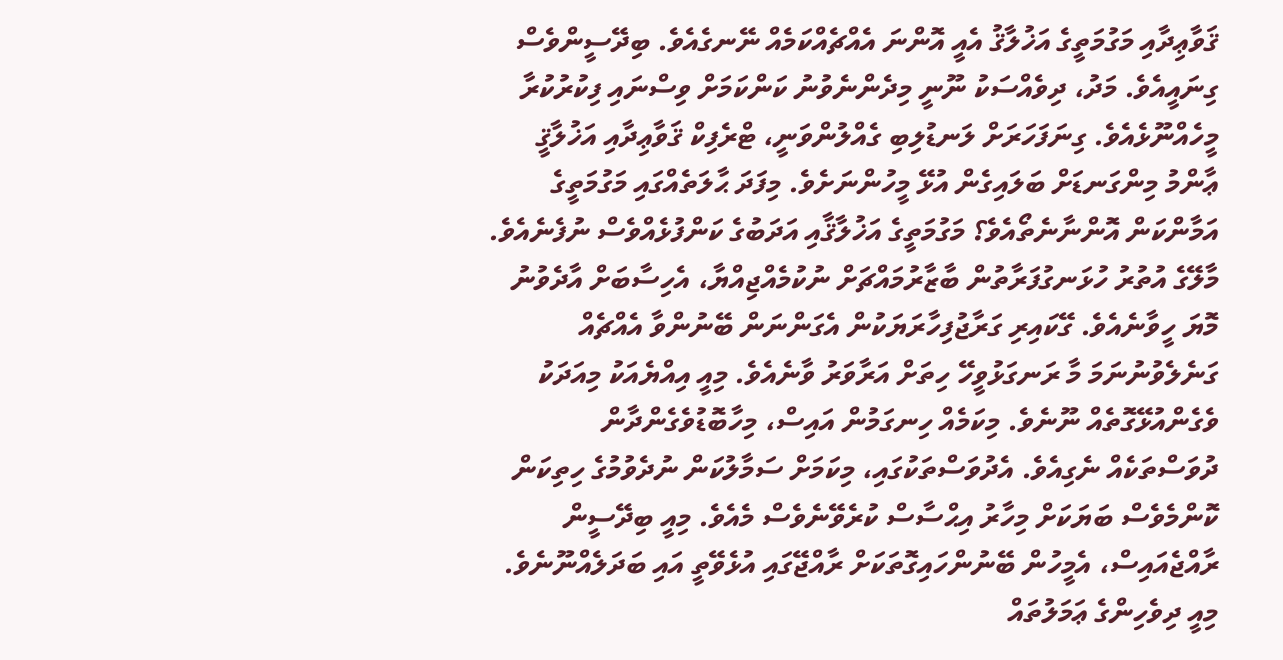ޤަވާޢިދާއި މަގުމަތީގެ އަޚުލާޤު އެއީ އޮންނަ އެއްޗެއްކަމެއް ނޭނގެއެވެ. ބިދޭސީންވެސް ގިނައީއެވެ. މަދު، ދިވެއްސަކު ނޫނީ މިދެންނެވުނު ކަންކަމަށް ވިސްނައި ފިކުރުކުރާ މީހެއްނޫޅެއެވެ. ގިނަފަހަރަށް ލަނޑުލިބި ގެއްލުންވަނީ، ޓްރެފިކް ޤަވާޢިދާއި އަޚުލާޤީ ޢާންމު މިންގަނޑަށް ބަލައިގެން އުޅޭ މީހުންނަށެވެ. މިފަދަ ޙާލަތެއްގައި މަގުމަތީގެ އަމާންކަން އޮންނާނެތޯއެވެ؟ މަގުމަތީގެ އަޚުލާޤާއި އަދަބުގެ ކަންފުޅެއްވެސް ނުފެނެއެވެ.
މާލޭގެ އުތުރު ހުޅަނގުފަރާތުން ބާޒާރުމައްޗަށް ނުކުމެއްޖިއްޔާ، އެހިސާބަށް އާދެވުނު މޮޔަ ހީވާނެއެވެ. ގޭކައިރި ގަރާޖުފިހާރަޔަކުން އެގަންނަން ބޭނުންވާ އެއްޗެއް ގަނެލެވުނުނަމަ މާ ރަނގަޅުވީހޭ ހިތަށް އަރާވަރު ވާނެއެވެ. މިއީ އިއްޔެއަކު މިއަދަކު ވެގެންއުޅޭގޮތެއް ނޫނެވެ. މިކަމެއް ހިނގަމުން އައިސް، މިހާބޮޑުވެގެންދާން ދުވަސްތަކެއް ނެގިއެވެ. އެދުވަސްތަކުގައި، މިކަމަށް ސަމާލުކަން ނުދެވުމުގެ ހިތިކަން ކޮންމެވެސް ބަޔަކަށް މިހާރު އިޙްސާސް ކުރެވޭނެވެސް މެއެވެ. މިއީ ބިދޭސީން ރާއްޖެއައިސް، އެމީހުން ބޭނުންހައިގޮތަކަށް ރާއްޖޭގައި އުޅެވޭތީ އައި ބަދަލެއްނޫނެވެ. މިއީ ދިވެހިންގެ ޢަމަލުތައް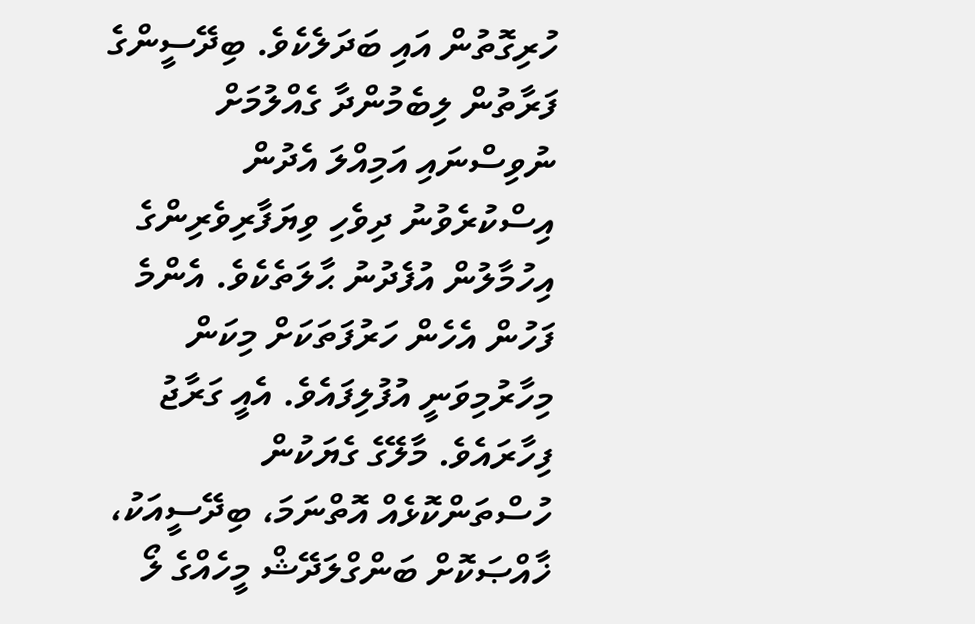ހުރިގޮތުން އައި ބަދަލެކެވެ. ބިދޭސީންގެ ފަރާތުން ލިބެމުންދާ ގެއްލުމަށް ނުވިސްނައި އަމިއްލަ އެދުން އިސްކުރެވުނު ދިވެހި ވިޔަފާރިވެރިންގެ އިހުމާލުން އުފެދުނު ޙާލަތެކެވެ. އެންމެ ފަހުން އެހެން ހަރުފަތަކަށް މިކަން މިހާރުމިވަނީ އުފުލިފައެވެ. އެއީ ގަރާޖު ފިހާރައެވެ. މާލޭގެ ގެޔަކުން ހުސްތަންކޮޅެއް އޮތްނަމަ، ބިދޭސީއަކު، ޚާއްޞަކޮށް ބަންގްލަދޭޝް މީހެއްގެ ލޯ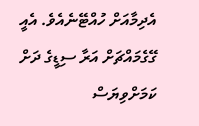އެދިމާއަށް ހުއްޓޭނެއެވެ. އެއީ ގޭގެމައްޗަށް އަރާ ސިޑީގެ ދަށް ކަމަށްވިޔަސް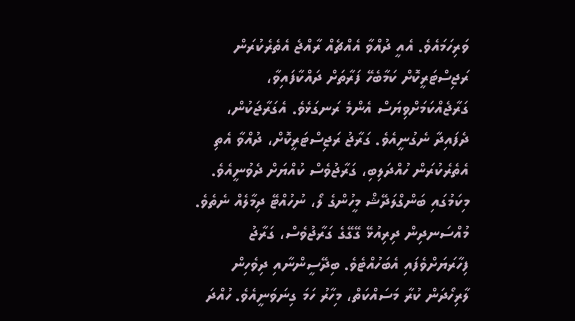ވަރިހަމައެވެ. އެއީ ދުއްވާ އެއްޗެއް ރާއްޖެ އެތެރެކުރަން ރަޖިސްޓަރީކޮށް ކަމާބެހޭ ފަރާތަށް ދައްކާފައިވާ، ގަރާޖެއްކަމަށްވިޔަސް އެންމެ ރަނގަޅެވެ. އެގަރާޖަކުން، ދެފައިދާ ނެގުނީއެވެ. ގަރާޖު ރަޖިސްޓަރީކޮށް، ދުއްވާ އެތި އެތެރެކުރަން ހުއްދަލިބި، ގަރާޖުވެސް ކުއްޔަށް ދެވުނީއެވެ. މިކަމުގައި ބަންގްލަދޭޝް މީހުންގެ ލޯ، ނުހުއްޓޭ ދިމާލެއް ނެތެވެ. މުއްސަނދިން ދިރިއުޅޭ ގޭގޭގެ ގަރާޖުވެސް، ގަރާޖު ފިހާރަޔަށްވެފައި އެބަހުއްޓެވެ. ބިދޭސީންނާއި ދިވެހިން ލާރިހޯދަން ކުރާ މަސައްކަތް، މިހާރު ހަމަ ގިނަވަނީއެވެ. ހުއްދަ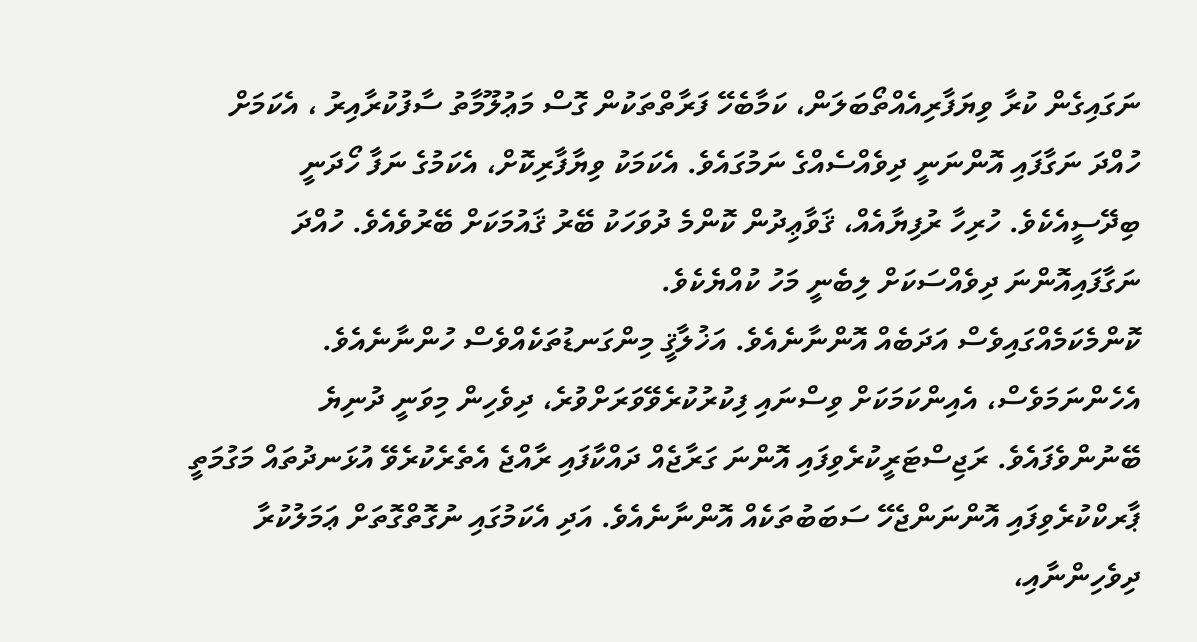ނަގައިގެން ކުރާ ވިޔަފާރިއެއްތޯބަލަން، ކަމާބެހޭ ފަރާތްތަކުން ގޮސް މަޢުލޫމާތު ސާފުކުރާއިރު ، އެކަމަށް ހުއްދަ ނަގާފައި އޮންނަނީ ދިވެއްސެއްގެ ނަމުގައެވެ. އެކަމަކު ވިޔާފާރިކޮށް، އެކަމުގެ ނަފާ ހޯދަނީ ބިދޭސީއެކެވެ. ހުރިހާ ރުފިޔާއެއް، ޤަވާޢިދުން ކޮންމެ ދުވަހަކު ބޭރު ޤައުމަކަށް ބޭރުވެއެވެ. ހުއްދަ ނަގާފައިއޮންނަ ދިވެއްސަކަށް ލިބެނީ މަހު ކުއްޔެކެވެ.
ކޮންމެކަމެއްގައިވެސް އަދަބެއް އޮންނާނެއެވެ. އަޚުލާޤީ މިންގަނޑުތަކެއްވެސް ހުންނާނެއެވެ. އެހެންނަމަވެސް، އެއިންކަމަކަށް ވިސްނައި ފިކުރުކުރެވޭވަރަށްވުރެ، ދިވެހިން މިވަނީ ދުނިޔެ ބޭނުންވެފައެވެ. ރަޖިސްޓަރީކުރެވިފައި އޮންނަ ގަރާޖެއް ދައްކާފައި ރާއްޖެ އެތެރެކުރެވޭ އުޅަނދުތައް މަގުމަތީ ޕާރކްކުރެވިފައި އޮންނަންޖެހޭ ސަބަބުތަކެއް އޮންނާނެއެވެ. އަދި އެކަމުގައި ނުގޮތްގޮތަށް ޢަމަލުކުރާ ދިވެހިންނާއި،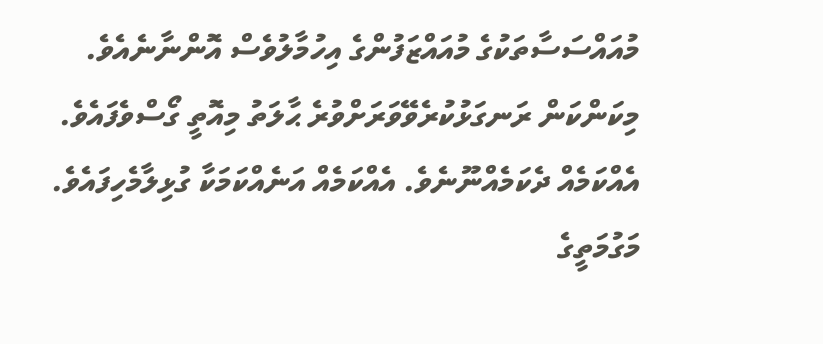މުއައްސަސާތަކުގެ މުއައްޒަފުންގެ އިހުމާލުވެސް އޮންނާނެއެވެ. މިކަންކަން ރަނގަޅުކުރެވޭވަރަށްވުރެ ޙާލަތު މިއޮތީ ގޯސްވެފައެވެ. އެއްކަމެއް ދެކަމެއްނޫނެވެ. އެއްކަމެއް އަނެއްކަމަކާ ގުޅިލާމެހިފައެވެ. މަގުމަތީގެ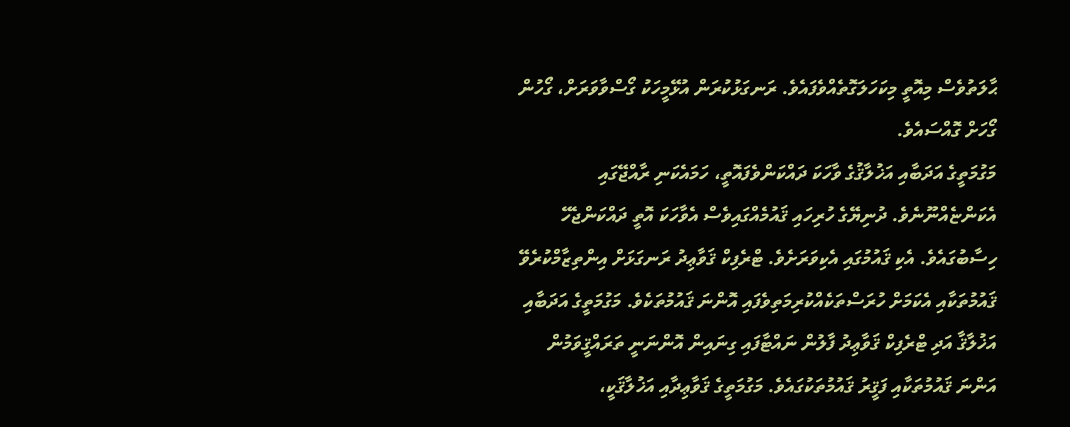ޙާލަތުވެސް މިއޮތީ މިކަހަލަގޮތެއްވެފައެވެ. ރަނގަޅުކުރަން އުޅޭމީހަކު ގޯސްވާވަރަށް، ގޯހުން ގޯހަށް ގޮއްސައެވެ.
މަގުމަތީގެ އަދަބާއި އަޚުލާޤުގެ ވާހަކަ ދައްކަންވެފައޮތީ، ހަމައެކަނި ރާއްޖޭގައި އެކަންޏެއްނޫނެވެ. ދުނިޔޭގެ ހުރިހައި ޤައުމެއްގައިވެސް އެވާހަކަ އޮތީ ދައްކަންޖެހޭ ހިސާބުގައެވެ. އެކި ޤައުމުގައި އެކިވަރަށެވެ. ޓްރެފިކް ޤަވާޢިދު ރަނގަޅަށް އިންތިޒާމްކުރެވޭ ޤައުމުތަކާއި އެކަމަށް ހުރަސްތަކެއްކުރިމަތިވެފައި އޮންނަ ޤައުމުތަކެވެ. މަގުމަތީގެ އަދަބާއި އަޚުލާޤާ އަދި ޓްރެފިކް ޤަވާޢިދު ފާލުން ނައްޓާފައި ގިނައިން އޮންނަނީ ތަރައްޤީވަމުން އަންނަ ޤައުމުތަކާއި ފަޤީރު ޤައުމުތަކުގައެވެ. މަގުމަތީގެ ޤަވާޢިދާއި އަޚުލާޤަކީ،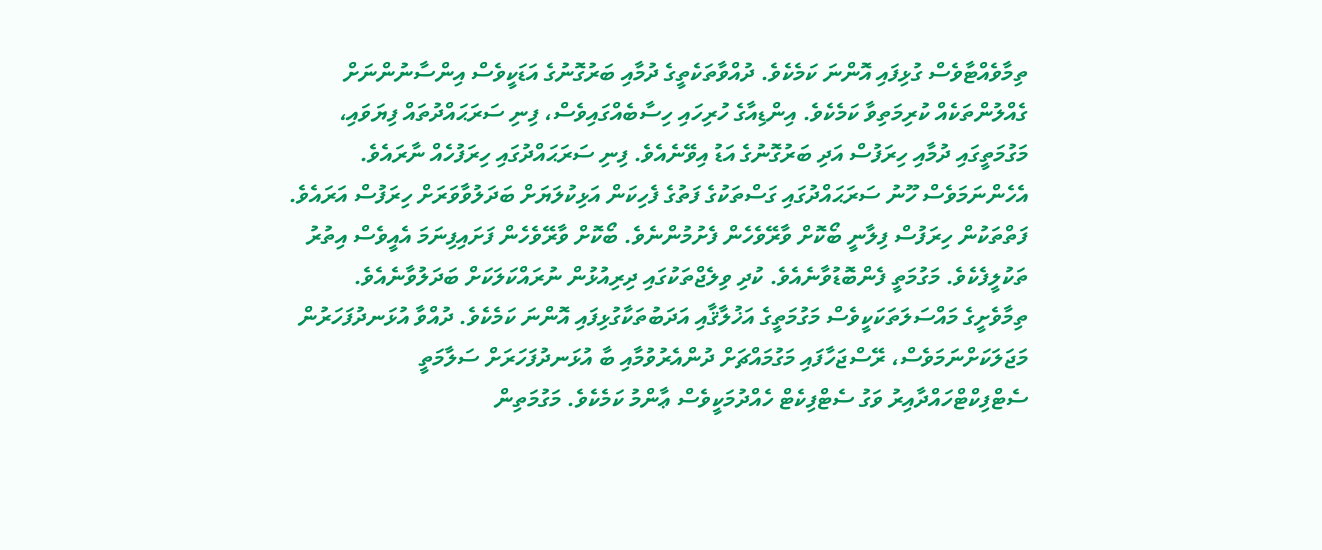ތިމާވެއްޓާވެސް ގުޅިފައި އޮންނަ ކަމެކެވެ. ދުއްވާތަކެތީގެ ދުމާއި ބަރުގޮނުގެ އަޑަކީވެސް އިންސާނުންނަށް ގެއްލުންތަކެއް ކުރިމަތިވާ ކަމެކެވެ. އިންޑިއާގެ ހުރިހައި ހިސާބެއްގައިވެސް، ފިނި ސަރަޙައްދުތައް ފިޔަވައި، މަގުމަތީގައި ދުމާއި ހިރަފުސް އަދި ބަރުގޮނުގެ އަޑު އިވޭނެއެވެ. ފިނި ސަރަޙައްދުގައި ހިރަފުހެއް ނާރައެވެ. އެހެންނަމަވެސް ހޫނު ސަރަޙައްދުގައި ގަސްތަކުގެ ފަތުގެ ފެހިކަން އަޅިކުލަޔަށް ބަދަލުވާވަރަށް ހިރަފުސް އަރައެވެ. ފަތްތަކުން ހިރަފުސް ފިލާނީ ބޯކޮށް ވާރޭވެހެން ފެށުމުންނެވެ. ބޯކޮށް ވާރޭވެހެން ފަށައިފިނަމަ އެއީވެސް އިތުރު ތަކުލީފެކެވެ. މަގުމަތީ ފެންބޮޑުވާނެއެވެ. ކުދި ވިލެޖްތަކުގައި ދިރިއުޅުން ނުރައްކަލަކަށް ބަދަލުވާނެއެވެ.
ތިމާވެށީގެ މައްސަލަތަކަކީވެސް މަގުމަތީގެ އަޚުލާޤާއި އަދަބުތަކާގުޅިފައި އޮންނަ ކަމެކެވެ. ދުއްވާ އުޅަނދުފަހަރުން މަޖަލަކަށްނަމަވެސް، ރޭސްޖަހާފައި މަގުމައްޗަށް ދުންއެރުވުމާއި ބާ އުޅަނދުފަހަރަށް ސަލާމަތީ ސެޓްފިކްޓްހައްދާއިރު ވަގު ސެޓްފިކެޓް ހެއްދުމަކީވެސް ޢާންމު ކަމެކެވެ. މަގުމަތިން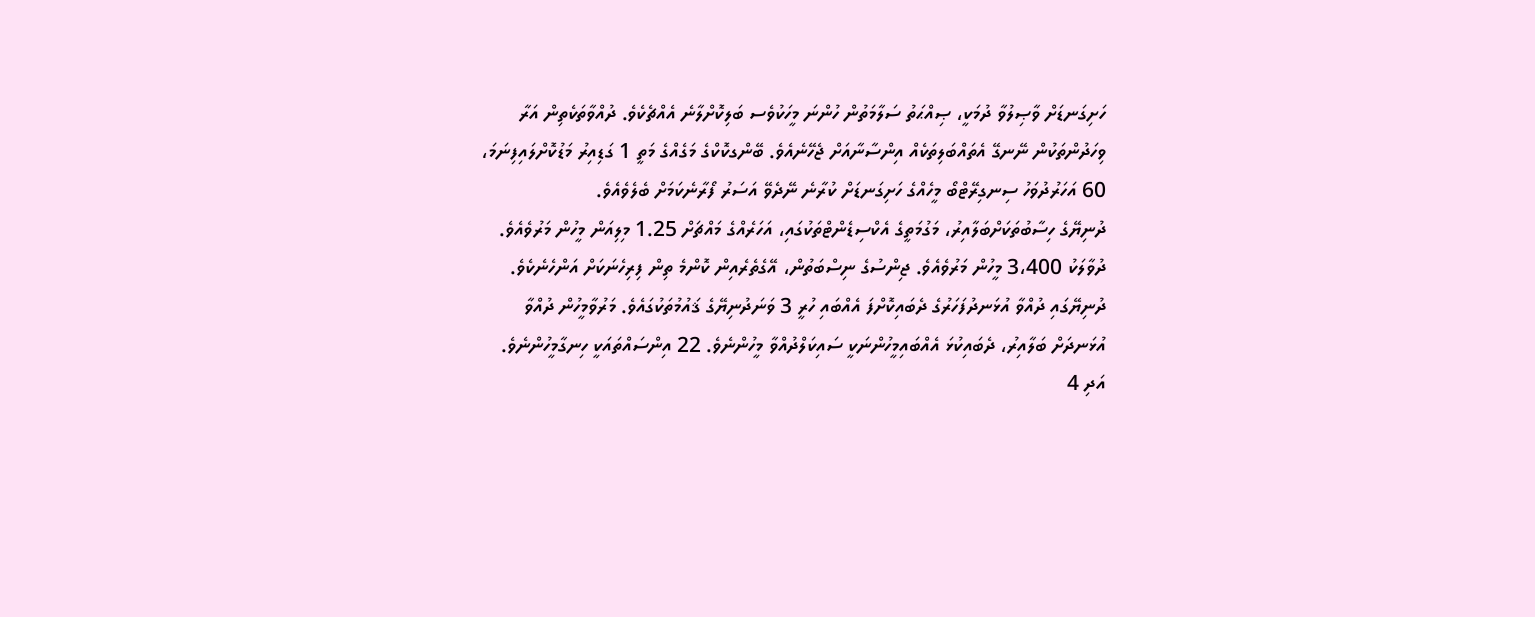ހަށިގަނޑަށް ވާޞިލުވާ ދުމަކީ، ޞިއްޙަތު ސަލާމަތުން ހުންނަ މީހަކުވެސ ބަލިކޮށްލާނެ އެއްޗެކެވެ. ދުއްވާތަކެތިން އަރާ ވިހަދުންތަކުން ނޭނގޭ އެތައްބަލިތަކެއް އިންސާނާއަށް ޖެހޭނެއެވެ. ބޭންގކޮކްގެ މަގެއްގެ މަތީ 1 ގަޑިއިރު މަޑުކޮށްލައިފިނަމަ، 60 އަހަރުދުވަހު ސިނގިރޭޓްބޯ މީހެއްގެ ހަށިގަނޑަށް ކުރާނެ ނޭދެވޭ އަސަރު ފޯރާނެކަމަށް ބެލެވެއެވެ.
ދުނިޔޭގެ ހިސާބުތަކަށްބަލާއިރު، މަގުމަތީގެ އެކްސިޑެންޓްތަކުގައި، އަހަރެއްގެ މައްޗަށް 1.25 މިލިއަން މީހުން މަރުވެއެވެ. ދުވާލަކު 3،400 މީހުން މަރުވެއެވެ. ޖިންސުގެ ނިސްބަތުން، އޭގެތެރެއިން ކޮންމެ ތިން ފިރިހެނަކަށް އަންހެނެކެވެ. ދުނިޔޭގައި ދުއްވާ އުޅަނދުފަހަރުގެ ދެބައިކޮށްފަ އެއްބައި ހުރީ 3 ވަނަދުނިޔޭގެ ޤައުމުތަކުގައެވެ. މަރުވާމީހުން ދުއްވާ އުޅަނދަށް ބަލާއިރު، ދެބައިކުޅަ އެއްބައިމީހުންނަކީ ސައިކަލްދުއްވާ މީހުންނެވެ. 22 އިންސައްތައަކީ ހިނގާމީހުންނެވެ. އަދި 4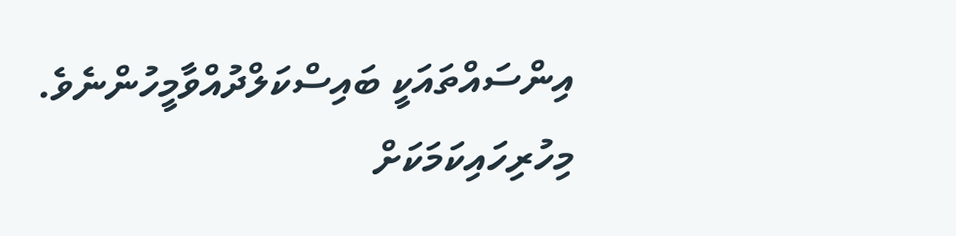އިންސައްތައަކީ ބައިސްކަލްދުއްވާމީހުންނެވެ.
މިހުރިހައިކަމަކަށް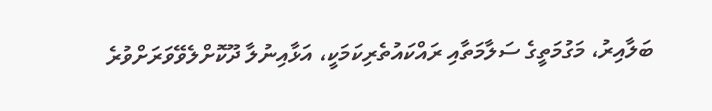ބަލާއިރު، މަގުމަތީގެ ސަލާމަތާއި ރައްކައުތެރިކަމަކީ، އަޅާއިނުލާ ދޫކޮށްލެވޭވަރަށްވުރެ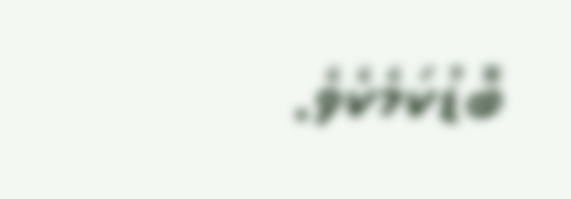ބޮޑުކަމެކެވެ.